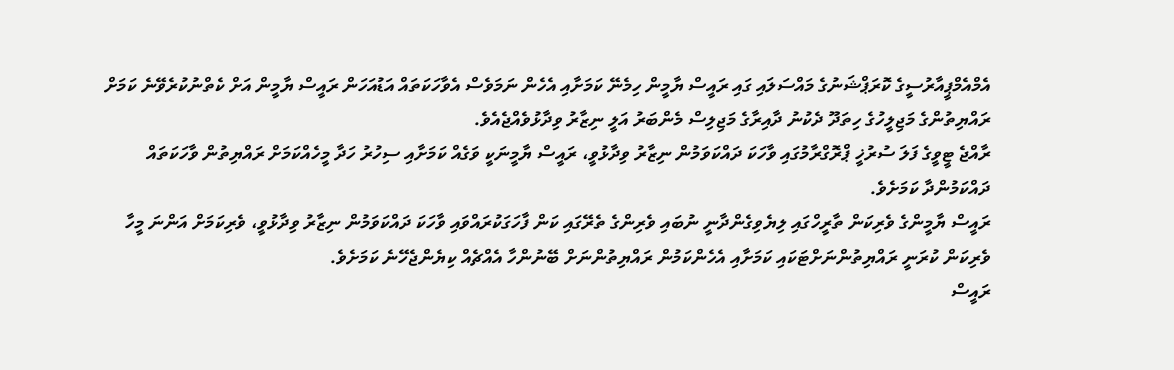އެމްއެމްޕީއާރުސީގެ ކޮރަޕްޝަނުގެ މައްސަލައި ގައި ރައީސް ޔާމީން ހިމެނޭ ކަމަށާއި އެހެން ނަމަވެސް އެވާހަކަތައް އަޑުއަހަން ރައީސް ޔާމީން އަށް ކެތްނުކުރެވޭނެ ކަމަށް ރައްޔިތުންގެ މަޖިލީހުގެ ހިތަދޫ ދެކުނު ދާއިރާގެ މަޖިލިސް މެންބަރު އަލީ ނިޒާރު ވިދާޅުވެއްޖެއެވެ.
ރާއްޖެ ޓީވީގެ ފަލަ ސުރުޚީ ޕްރޮގްރާމުގައި ވާހަކަ ދައްކަވަމުން ނިޒާރު ވިދާޅުވީ، ރައީސް ޔާމީނަކީ ވަގެއް ކަމަށާއި ސިހުރު ހަދާ މީހެއްކަމަށް ރައްޔިތުން ވާހަކަތައް ދައްކަމުންދާ ކަމަށެވެ.
ރައީސް ޔާމީންގެ ވެރިކަން ތާރީހްގައި ލިޔެވިގެންދާނީ ނުބައި ވެރިންގެ ތެރޭގައި ކަން ފާހަގަކުރައްވައި ވާހަކަ ދައްކަވަމުން ނިޒާރު ވިދާޅުވީ، ވެރިކަމަށް އަންނަ މީހާ ވެރިކަން ކުރަނީ ރައްޔިތުންނަށްޓަކައި ކަމަށާއި އެހެންކަމުން ރައްޔިތުންނަށް ބޭނުންހާ އެއްޗެއް ކިޔެންޖެހޭނެ ކަމަށެވެ.
ރައީސް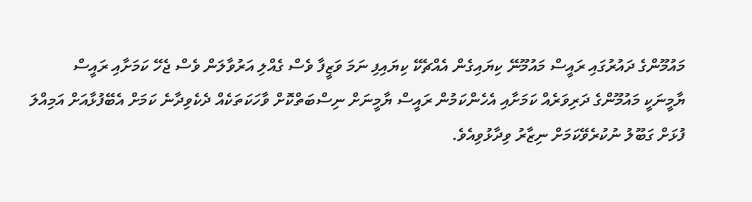މައުމޫންގެ ދައުރުގައި ރައީސް މައުމޫނޭ ކިޔައިގެން އެއްޗެކޭ ކިޔައިފި ނަމަ ވަޒީފާ ވެސް ގެއްލި އަރުވާލަން ވެސް ޖެހޭ ކަމަށާއި ރައީސް ޔާމީނަކީ މައުމޫންގެ ދަރިވަރެއް ކަމަށާއި އެހެންކަމުން ރައީސް ޔާމީނަށް ނިސްބަތްކޮށް ވާހަކަތަކެއް ދެކެވިދާނެ ކަމަށް އެބޭފުޅާއަށް އަމިއްލަ ފުޅަށް ގަބޫލު ނުކުރެވޭކަމަށް ނިޒާރު ވިދާޅުވިއެވެ.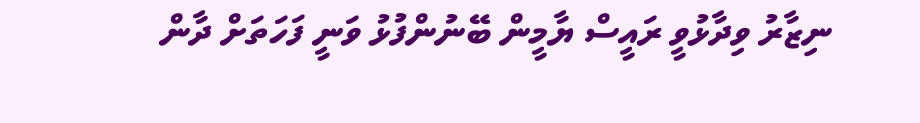ނިޒާރު ވިދާޅުވީ ރައީސް ޔާމީން ބޭނުންފުޅު ވަނީ ފަހަތަށް ދާން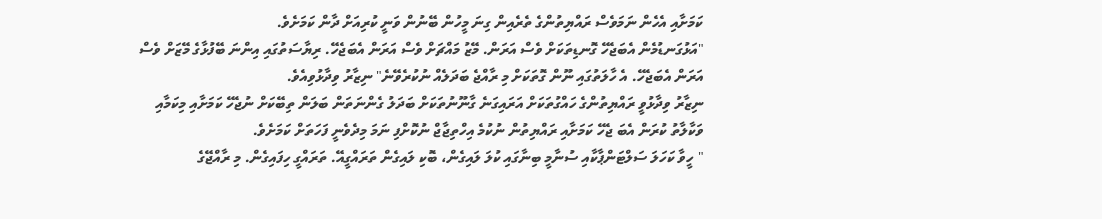ކަމަށާއި އެހެން ނަމަވެސް ރައްޔިތުންގެ ތެރެއިން ގިނަ މީހުން ބޭނުން ވަނީ ކުރިއަށް ދާން ކަމަށެވެ.
"އަޅުގަނޑުމެން އެބަޖެހޭ ގޮނޑިތަކަށް ވެސް އަރަން. މޭޒު މައްޗަށް ވެސް އަރަން އެބަޖެހޭ. ރިޔާސަތުގައި އިންނަ ބޭފުޅާގެ މޭޒަށް ވެސް އަރަން އެބަޖެހޭ. އެ ހާލަތުގައި ނޫން ގޮތަކަށް މި ރާއްޖެ ބަދަލެއް ނުކުރެވޭނެ" ނިޒާރު ވިދާޅުވިއެވެ.
ނިޒާރު ވިދާޅުވީ ރައްޔިތުންގެ ހައްގުތަކަށް އަރައިގަނެ ގާނޫނުތަކަށް ބަދަލު ގެންނަތަން ބަލަން ތިބޭކަށް ނުޖެހޭ ކަމަށާއި މިކަމާއި ވަކާލާތު ކުރަން އެބަ ޖެހޭ ކަމަށާއި ރައްޔިތުން ނުކުމެ އިހްތިޖާޖް ނުކޮށްފި ނަމަ މިދެވެނީ ފަހަތަށް ކަމަށެވެ.
" ހީވާ ކަހަލަ ސަލްޓަންޕާކާއި ސުނާމީ ބިނާގައި ކުލަ ލައިގެން، ބޮކި ލައިގެން ތަރައްގީއޭ. ތަރައްގީ ހިފައިގެން. މި ރާއްޖޭގެ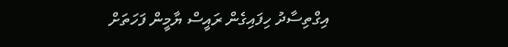އިގްތިސާދު ހިފައިގެން ރައީސް ޔާމީން ފަހަތަށް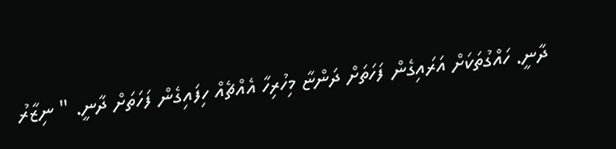ދާނީ. ހައްގުތަކަށް އަރައިގެން ފަހަތަށް ދަންޏާ މިހުރިހާ އެއްޗެއް ހިފައިގެން ފަހަތަށް ދާނީ. " ނިޒާރު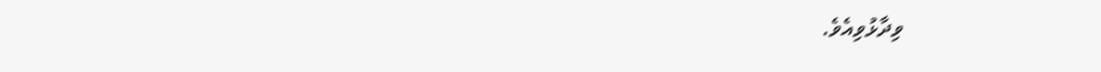ވިދާޅުވިއެވެ.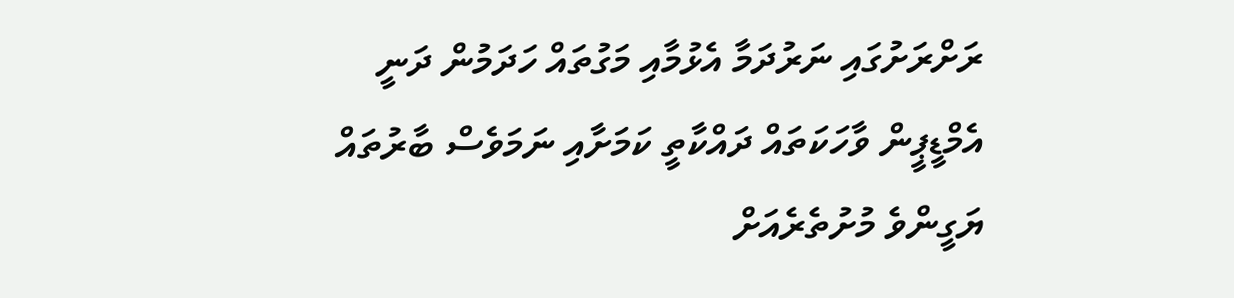ރަށްރަށުގައި ނަރުދަމާ އެޅުމާއި މަގުތައް ހަދަމުން ދަނީ އެމްޑީޕީން ވާހަކަތައް ދައްކާތީ ކަމަށާއި ނަމަވެސް ބާރުތައް ޔަގީންވެ މުށުތެރެއަށް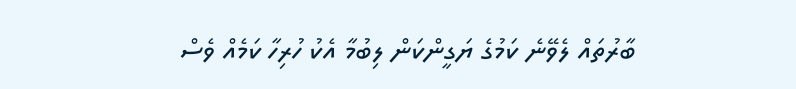ބާރުތައް ލެވޭނެ ކަމުގެ ޔަގީންކަން ލިބުމާ އެކު ހުރިހާ ކަމެއް ވެސް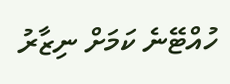ހުއްޓޭނެ ކަމަށް ނިޒާރު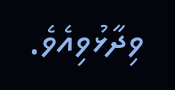ވިދާޅުވިއެވެ.